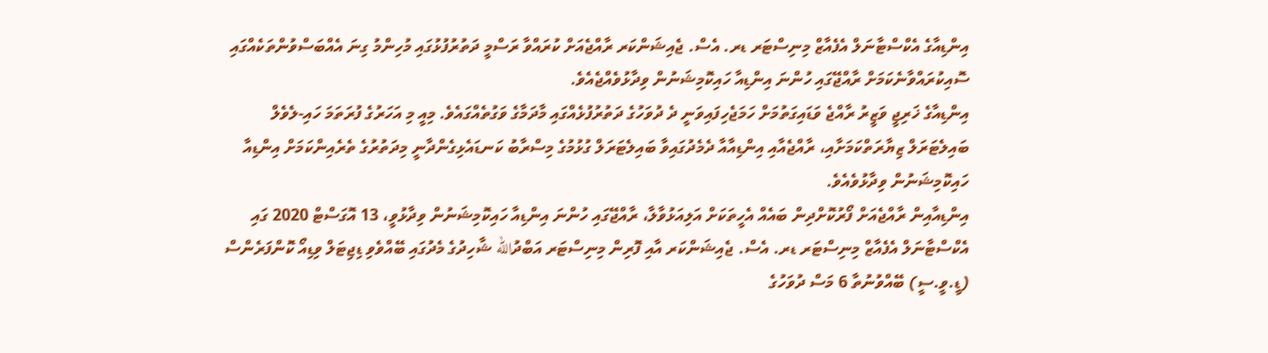އިންޑިއާގެ އެކްސްޓާނަލް އެފެއާޒް މިނިސްޓަރ ޑރ. އެސް. ޖެއިޝަންކަރ ރާއްޖެއަށް ކުރައްވާ ރަސްމީ ދަތުރުފުޅުގައި މުހިންމު ގިނަ އެއްބަސްވުންތަކެއްގައި ސޮއިކުރައްވާނެކަމަށް ރާއްޖޭގައި ހުންނަ އިންޑިއާ ހައިކޮމިޝަނުން ވިދާޅުވެއްޖެއެވެ.
އިންޑިއާގެ ޚަރިޖީ ވަޒީރު ރާއްޖެ ވަޑައިގަތުމަށް ހަމަޖެހިފައިވަނީ ދެ ދުވަހުގެ ދަތުރުފުޅެއްގައި މާދަމާގެ ވަގުތެއްގައެވެ. މިއީ މި އަހަރުގެ ފުރަތަމަ ހައި-ލެވެލް ބައިލެޓަރަލް ޒިޔާރަތްކަމަށާއި، ރާއްޖެއާއި އިންޑިއާއާ ދެމެދުގައިވާ ބައިލެޓަރަލް ގުޅުމުގެ މިސްރާބު ކަނޑައެޅިގެންދާނީ މިދަތުރުގެ ތެރެއިންކަމަށް އިންޑިއާ ހައިކޮމިޝަނުން ވިދާޅުވެއެވެ.
އިންޑިއާއިން ރާއްޖެއަށް ފޯރުކޮށްދިން ބައެއް އެހީތަކަށް އަލިއަޅުވާލާ، ރާއްޖޭގައި ހުންނަ އިންޑިއާ ހައިކޮމިޝަނުން ވިދާޅުވީ، 13 އޮގަސްޓް 2020 ގައި އެކްސްޓާނަލް އެފެއާޒް މިނިސްޓަރ ޑރ. އެސް. ޖެއިޝަންކަރ އާއި ފޮރިން މިނިސްޓަރ އަބްދުالله ޝާހިދުގެ މެދުގައި ބޭއްވެވި ޑިޖިޓަލް ވިޑިއޯ ކޮންފަރެންސް (ޑީ.ވީ.ސީ) ބޭއްވުނުތާ 6 މަސް ދުވަހުގެ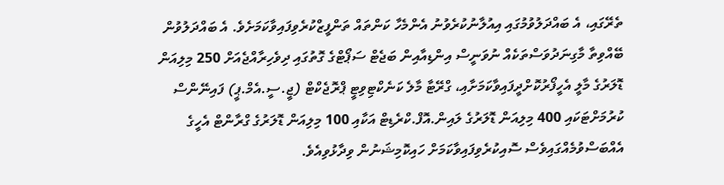ތެރޭގައި، އެ ބައްދަލުވުމުގައި އިއުލާނުކުރެވުނު އެންމެހާ ކަންތައް ތަންފީޒްކުރެވިފައިވާކަމަށެވެ. އެ ބައްދަލުވުން ބޭއްވިތާ މާގިނަދުވަސްތަކެއް ނުވަނީސް އިންޑިއާއިން ބަޖެޓް ސަޕޯޓްގެ ގޮތުގައި ދިވެހިރާއްޖެއަށް 250 މިލިއަން ޑޮލަރުގެ މާލީ އެހީފޯރުކޮށްދީފައިވާކަމަށާއި، ގްރޭޓާ މާލެ ކަނެކްޓިވިޓީ ޕްރޮޖެކްޓް (ޖީ.ސީ.އެމް.ޕީ) ފައިނޭންސް ކުރުމަށްޓަކައި 400 މިލިއަން ޑޮލަރުގެ ލައިން.އޮފް.ކްރެޑިޓް އަކާއި 100 މިލިއަން ޑޮލަރުގެ ގްރާންޓް އެހީގެ އެއްބަސްވުމެއްގައިވެސް ސޮއިކުރެވިފައިވާކަމަށް ހައިކޮމިޝަނުން ވިދާޅުވިއެވެ.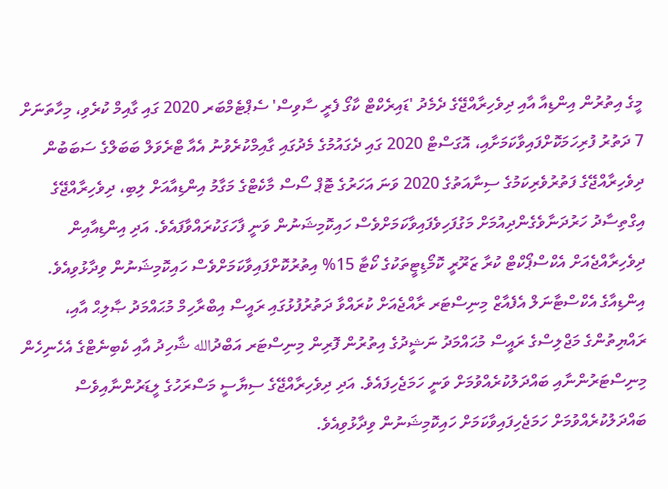މީގެ އިތުރުން އިންޑިއާ އާއި ދިވެހިރާއްޖޭގެ ދެމެދު 'ޑައިރެކްޓް ކާގޯ ފެރީ ސާވިސް' ސެޕްޓެމްބަރ 2020 ގައި ގާއިމް ކުރެވި، މިހާތަނަށް 7 ދަތުރު ފުރިހަމަކޮށްފައިވާކަމަށާއި، އޮގަސްޓް 2020 ގައި ދެގައުމުގެ މެދުގައި ގާއިމްކުރެވުނު އެއާ ޓްރެވަލް ބަބަލްގެ ސަބަބުން ދިވެހިރާއްޖޭގެ ފަތުރުވެރިކަމުގެ ސިނާއަތުގެ 2020 ވަނަ އަހަރުގެ ޓޮޕް ސޯސް މާކެޓްގެ މަގާމު އިންޑިއާއަށް ލިބި، ދިވެހިރާއްޖޭގެ އިގްތިސާދު ހަރުދަނާވެގެންދިއުމަށް މަގުފަހިވެފައިވާކަމަށްވެސް ހައިކޮމިޝަނުން ވަނީ ފާހަގަކުރައްވާފައެވެ. އަދި އިންޑިއާއިން ދިވެހިރާއްޖެއަށް އެކްސްޕޯކްޓް ކުރާ ޒަރޫރީ ކޮމޯޑިޓީތަކުގެ ކޯޓާ 15% އިތުރުކޮށްފައިވާކަމަށްވެސް ހައިކޮމިޝަނުން ވިދާޅުވިއެވެ.
އިންޑިއާގެ އެކްސްޓާނަލް އެފެއާޒް މިނިސްޓަރ ރާއްޖެއަށް ކުރައްވާ ދަތުރުފުޅުގައި ރައީސް އިބްރާހިމް މުޙައްމަދު ޞާލިޙް އާއި، ރައްޔިތުންގެ މަޖްލިސްގެ ރައީސް މުޙައްމަދު ނަޝީދުގެ އިތުރުން ފޮރިން މިނިސްޓަރ އަބްދުالله ޝާހިދު އާއި ކެބިނެޓްގެ އެހެނިހެން މިނިސްޓަރުންނާއި ބައްދަލުކުރެއްވުމަށް ވަނީ ހަމަޖެހިފައެވެ. އަދި ދިވެހިރާއްޖޭގެ ސިޔާސީ މަސްރަހުގެ ލީޑަރުންނާއިވެސް ބައްދަލުކުރެއްވުމަށް ހަމަޖެހިފައިވާކަމަށް ހައިކޮމިޝަނުން ވިދާޅުވިއެވެ.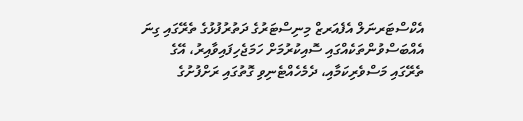އެކްސްޓަރނަލް އެފެއަރޒް މިނިސްޓަރުގެ ދަތުރުފުޅުގެ ތެރޭގައި ގިނަ އެއްބަސްވުންތަކެއްގައި ސޮއިކުރުމަށް ހަމަޖެހިފައިވާއިރު، އޭގެ ތެރޭގައި މަސްވެރިކަމާއި، ދެމެހެއްޓެނިވި ގޮތުގައި ރަށްފުށުގެ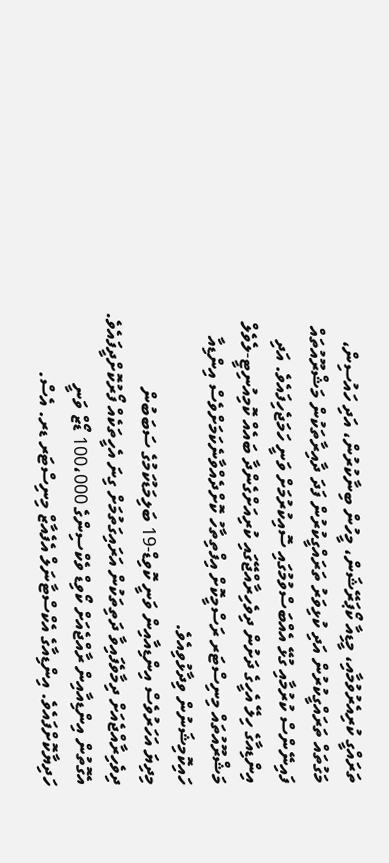ތަރައްގީ ކުރިއެރުވުމާއި، މީޑިއާ ކޯޕަރޭޝަން، މީހުން ބިނާކުރުން، އަދި ހައުސިން، މަގުތައް ތަރައްގީކުރުން އަދި ކުޅިވަރު ތަރައްގީކުރުން ފަދަ ދާއިރާތަކުން މަޝްރޫއުތައް ފައިނޭންސް ކުރުމާއި ގުޅޭ އެއްބަސްވުމުގައި ސޮއިކުރުމަށް ވަނީ ހަމަޖެހިފައެވެ. އަދި އިންޑިއާގެ ހިލޭ އެހީގެ ދަށުން ދިވެހިރާއްޖޭގައި ކުރިއަށްގެންދާ ބައެއް ކޮމިއުނިޓީ-ލެވެލް މަޝްރޫއުތައް މިނިސްޓަރ ރަސްމީކޮށް އިފްތިތާހު ކޮށްދެއްވާނެކަމަށްވެސް އިންޑިއާ ހައިކޮމިޝަނުން ވިދާޅުވިއެވެ.
މިދިޔަ އަހަރުވެސް އިންޑިއާއިން ވަނީ ކޮވިޑް-19 ބަލިމަޑުކަމުގެ ސަބަބުން ދިވެހިރާއްޖެއަށް ދިމާވެފައިވާ ދަތިތަކުން އަރައިގަތުމަށް ގިނަ އެހީތަކެއް ފޯރުކޮށްދީފައެވެ. އެގޮތުން އިންޑިއާއިން ރާއްޖެއަށް ކޯވިޑް ވެކްސިންގެ 100،000 ޑޯޒް ވަނީ ހަދިޔާކޮށްފައެވެ. އިންޑިއާގެ އެކްސްޓާނަލް އެފެއާޒް މިނިސްޓަރ ޑރ. އެސް.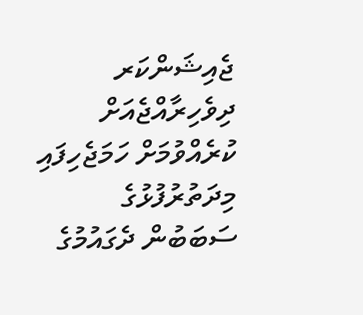ޖެއިޝަންކަރ ދިވެހިރާއްޖެއަށް ކުރެއްވުމަށް ހަމަޖެހިފައި މިދަތުރުފުޅުގެ ސަބަބުން ދެގައުމުގެ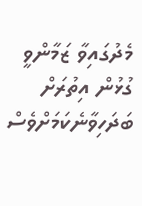މެދުގައިވާ ޒަމާންވީ ގުޅުން އިތުރަށް ބަދަހިވާނެކަމަށްވެސް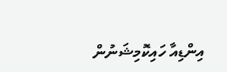އިންޑިއާ ހައިކޮމިޝަނުން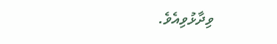ވިދާޅުވިއެވެ.